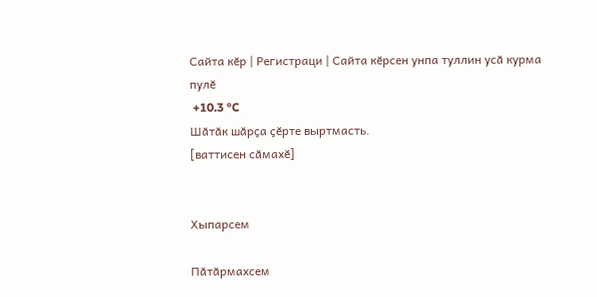Сайта кӗр | Регистраци | Сайта кӗрсен унпа туллин усӑ курма пулӗ
 +10.3 °C
Шӑтӑк шӑрҫа ҫӗрте выртмасть.
[ваттисен сӑмахӗ]


Хыпарсем

Пӑтӑрмахсем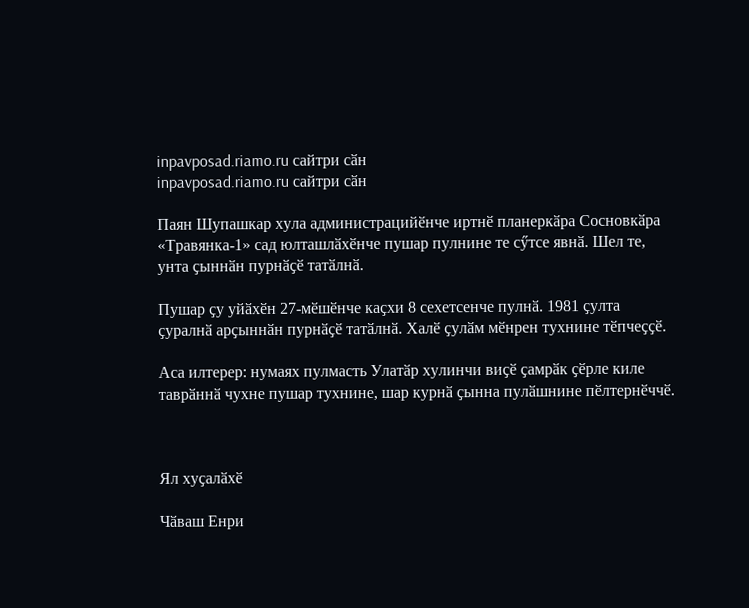inpavposad.riamo.ru сайтри сӑн
inpavposad.riamo.ru сайтри сӑн

Паян Шупашкар хула администрацийӗнче иртнӗ планеркӑра Сосновкӑра «Травянка-1» сад юлташлӑхӗнче пушар пулнине те сӳтсе явнӑ. Шел те, унта ҫыннӑн пурнӑҫӗ татӑлнӑ.

Пушар ҫу уйӑхӗн 27-мӗшӗнче каҫхи 8 сехетсенче пулнӑ. 1981 ҫулта ҫуралнӑ арҫыннӑн пурнӑҫӗ татӑлнӑ. Халӗ ҫулӑм мӗнрен тухнине тӗпчеҫҫӗ.

Аса илтерер: нумаях пулмасть Улатӑр хулинчи виҫӗ ҫамрӑк ҫӗрле киле таврӑннӑ чухне пушар тухнине, шар курнӑ ҫынна пулӑшнине пӗлтернӗччӗ.



Ял хуҫалӑхӗ

Чӑваш Енри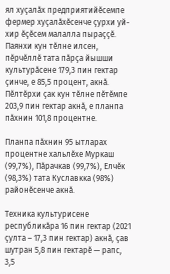ял хуҫалӑх предприятийӗсемпе фермер хуҫалӑхӗсенче ҫурхи уй-хир ӗҫӗсем малалла пыраҫҫӗ. Паянхи кун тӗлне илсен, пӗрчӗллӗ тата пӑрҫа йышши культурӑсене 179,3 пин гектар ҫинче, е 85,5 процент, акнӑ. Пӗлтӗрхи ҫак кун тӗлне пӗтӗмпе 203,9 пин гектар акнӑ, е планпа пӑхнин 101,8 процентне.

Планпа пӑхнин 95 ытларах процентне хальлӗхе Муркаш (99,7%), Пӑрачкав (99,7%), Елчӗк (98,3%) тата Куславкка (98%) районӗсенче акнӑ.

Техника культурисене республикӑра 16 пин гектар (2021 ҫулта – 17,3 пин гектар) акнӑ, ҫав шутран 5,8 пин гектарӗ — рапс, 3,5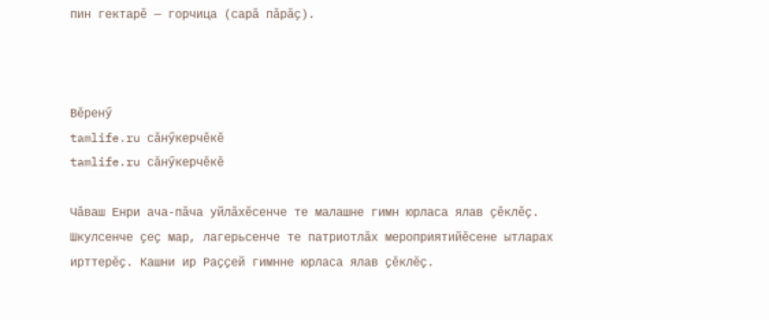пин гектарӗ — горчица (сарӑ пӑрӑҫ).



Вӗренӳ
tamlife.ru сӑнӳкерчӗкӗ
tamlife.ru сӑнӳкерчӗкӗ

Чӑваш Енри ача-пӑча уйлӑхӗсенче те малашне гимн юрласа ялав ҫӗклӗҫ. Шкулсенче ҫеҫ мар, лагерьсенче те патриотлӑх мероприятийӗсене ытларах ирттерӗҫ. Кашни ир Раҫҫей гимнне юрласа ялав ҫӗклӗҫ.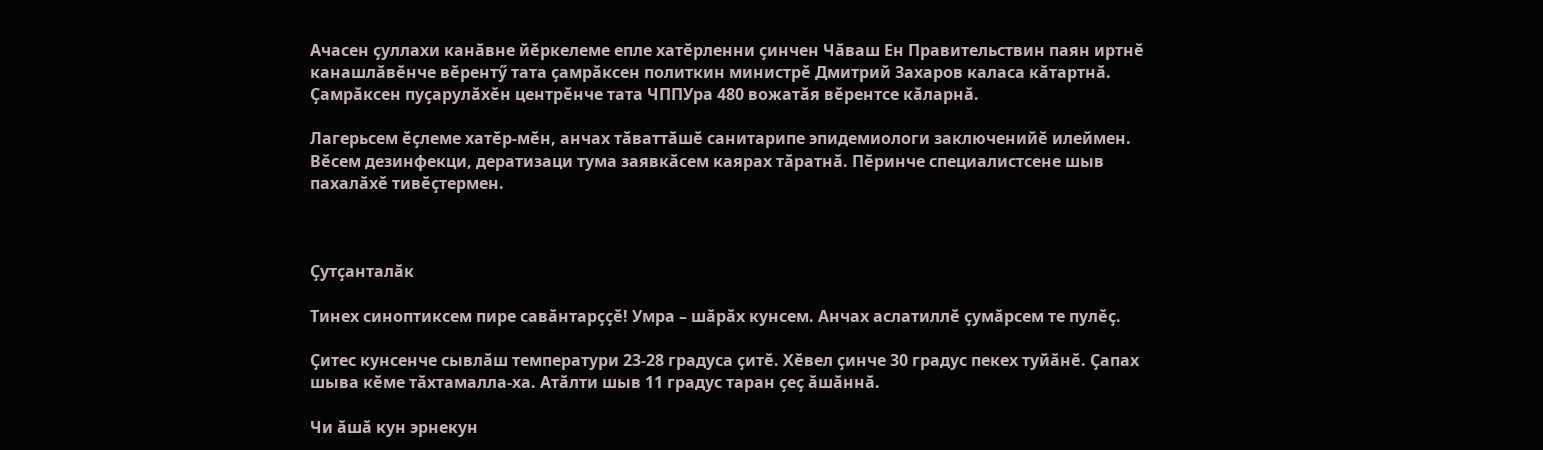Ачасен ҫуллахи канӑвне йӗркелеме епле хатӗрленни ҫинчен Чӑваш Ен Правительствин паян иртнӗ канашлӑвӗнче вӗрентӳ тата ҫамрӑксен политкин министрӗ Дмитрий Захаров каласа кӑтартнӑ. Ҫамрӑксен пуҫарулӑхӗн центрӗнче тата ЧППУра 480 вожатӑя вӗрентсе кӑларнӑ.

Лагерьсем ӗҫлеме хатӗр-мӗн, анчах тӑваттӑшӗ санитарипе эпидемиологи заключенийӗ илеймен. Вӗсем дезинфекци, дератизаци тума заявкӑсем каярах тӑратнӑ. Пӗринче специалистсене шыв пахалӑхӗ тивӗҫтермен.



Ҫутҫанталӑк

Тинех синоптиксем пире савӑнтарҫҫӗ! Умра – шӑрӑх кунсем. Анчах аслатиллӗ ҫумӑрсем те пулӗҫ.

Ҫитес кунсенче сывлӑш температури 23-28 градуса ҫитӗ. Хӗвел ҫинче 30 градус пекех туйӑнӗ. Ҫапах шыва кӗме тӑхтамалла-ха. Атӑлти шыв 11 градус таран ҫеҫ ӑшӑннӑ.

Чи ӑшӑ кун эрнекун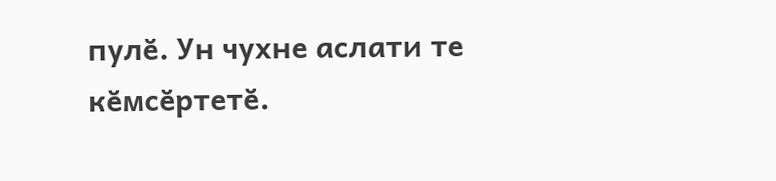пулӗ. Ун чухне аслати те кӗмсӗртетӗ.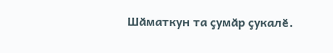Шӑматкун та ҫумӑр ҫукалӗ.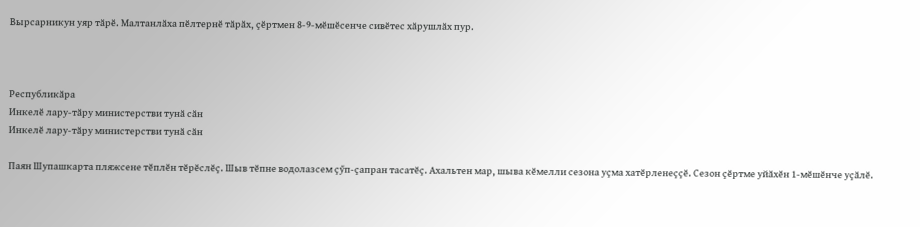Вырсарникун уяр тӑрӗ. Малтанлӑха пӗлтернӗ тӑрӑх, ҫӗртмен 8-9-мӗшӗсенче сивӗтес хӑрушлӑх пур.



Республикӑра
Инкелӗ лару-тӑру министерстви тунӑ сӑн
Инкелӗ лару-тӑру министерстви тунӑ сӑн

Паян Шупашкарта пляжсене тӗплӗн тӗрӗслӗҫ. Шыв тӗпне водолазсем ҫӳп-ҫапран тасатӗҫ. Ахальтен мар, шыва кӗмелли сезона уҫма хатӗрленеҫҫӗ. Сезон ҫӗртме уйӑхӗн 1-мӗшӗнче уҫӑлӗ.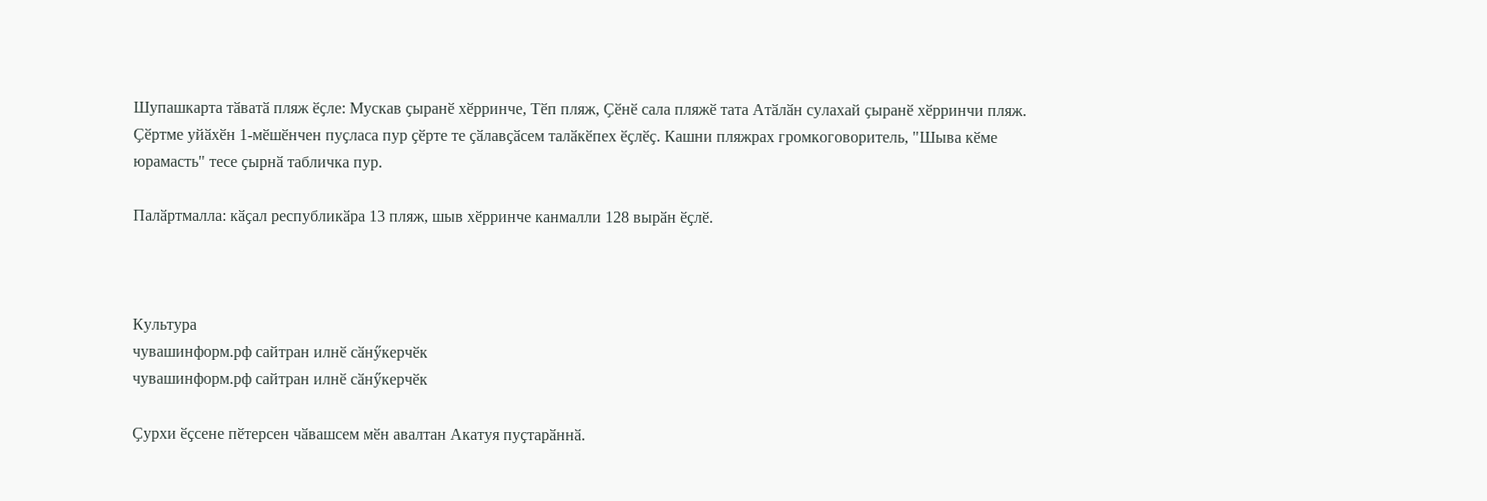Шупашкарта тӑватӑ пляж ӗҫле: Мускав ҫыранӗ хӗрринче, Тӗп пляж, Ҫӗнӗ сала пляжӗ тата Атӑлӑн сулахай ҫыранӗ хӗрринчи пляж. Ҫӗртме уйӑхӗн 1-мӗшӗнчен пуҫласа пур ҫӗрте те ҫӑлавҫӑсем талӑкӗпех ӗҫлӗҫ. Кашни пляжрах громкоговоритель, "Шыва кӗме юрамасть" тесе ҫырнӑ табличка пур.

Палӑртмалла: кӑҫал республикӑра 13 пляж, шыв хӗрринче канмалли 128 вырӑн ӗҫлӗ.



Культура
чувашинформ.рф сайтран илнӗ сӑнӳкерчӗк
чувашинформ.рф сайтран илнӗ сӑнӳкерчӗк

Ҫурхи ӗҫсене пӗтерсен чӑвашсем мӗн авалтан Акатуя пуҫтарӑннӑ.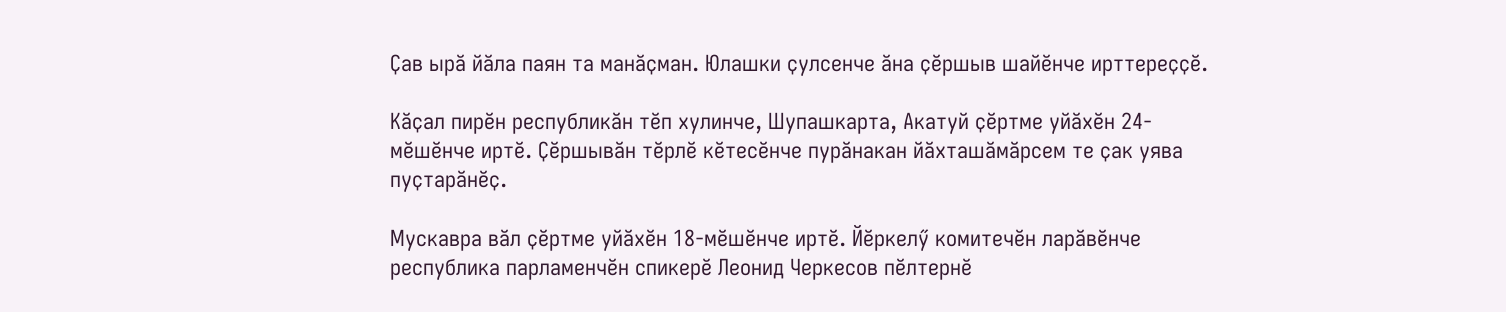Ҫав ырӑ йӑла паян та манӑҫман. Юлашки ҫулсенче ӑна ҫӗршыв шайӗнче ирттереҫҫӗ.

Кӑҫал пирӗн республикӑн тӗп хулинче, Шупашкарта, Акатуй ҫӗртме уйӑхӗн 24-мӗшӗнче иртӗ. Ҫӗршывӑн тӗрлӗ кӗтесӗнче пурӑнакан йӑхташӑмӑрсем те ҫак уява пуҫтарӑнӗҫ.

Мускавра вӑл ҫӗртме уйӑхӗн 18-мӗшӗнче иртӗ. Йӗркелӳ комитечӗн ларӑвӗнче республика парламенчӗн спикерӗ Леонид Черкесов пӗлтернӗ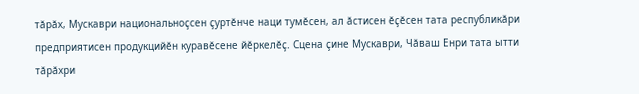тӑрӑх, Мускаври национальноҫсен ҫуртӗнче наци тумӗсен, ал ӑстисен ӗҫӗсен тата республикӑри предприятисен продукцийӗн куравӗсене йӗркелӗҫ. Сцена ҫине Мускаври, Чӑваш Енри тата ытти тӑрӑхри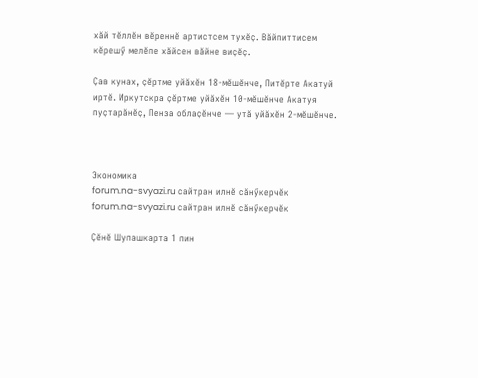хӑй тӗллӗн вӗреннӗ артистсем тухӗҫ. Вӑйпиттисем кӗрешӳ мелӗпе хӑйсен вӑйне виҫӗҫ.

Ҫав кунах, ҫӗртме уйӑхӗн 18-мӗшӗнче, Питӗрте Акатуй иртӗ. Иркутскра ҫӗртме уйӑхӗн 10-мӗшӗнче Акатуя пуҫтарӑнӗҫ, Пенза облаҫӗнче — утӑ уйӑхӗн 2-мӗшӗнче.



Экономика
forum.na-svyazi.ru сайтран илнӗ сӑнӳкерчӗк
forum.na-svyazi.ru сайтран илнӗ сӑнӳкерчӗк

Ҫӗнӗ Шупашкарта 1 пин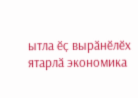ытла ӗҫ вырӑнӗлӗх ятарлӑ экономика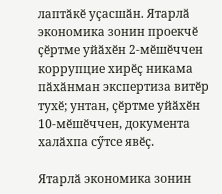лаптӑкӗ уҫасшӑн. Ятарлӑ экономика зонин проекчӗ ҫӗртме уйӑхӗн 2-мӗшӗччен коррупцие хирӗҫ никама пӑхӑнман экспертиза витӗр тухӗ; унтан, ҫӗртме уйӑхӗн 10-мӗшӗччен, документа халӑхпа сӳтсе явӗҫ.

Ятарлӑ экономика зонин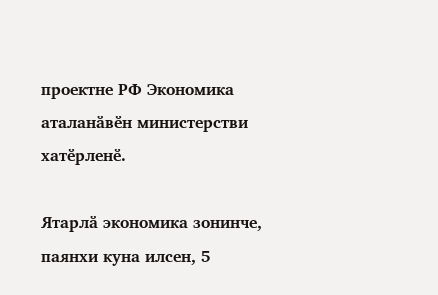проектне РФ Экономика аталанӑвӗн министерстви хатӗрленӗ.

Ятарлӑ экономика зонинче, паянхи куна илсен, 5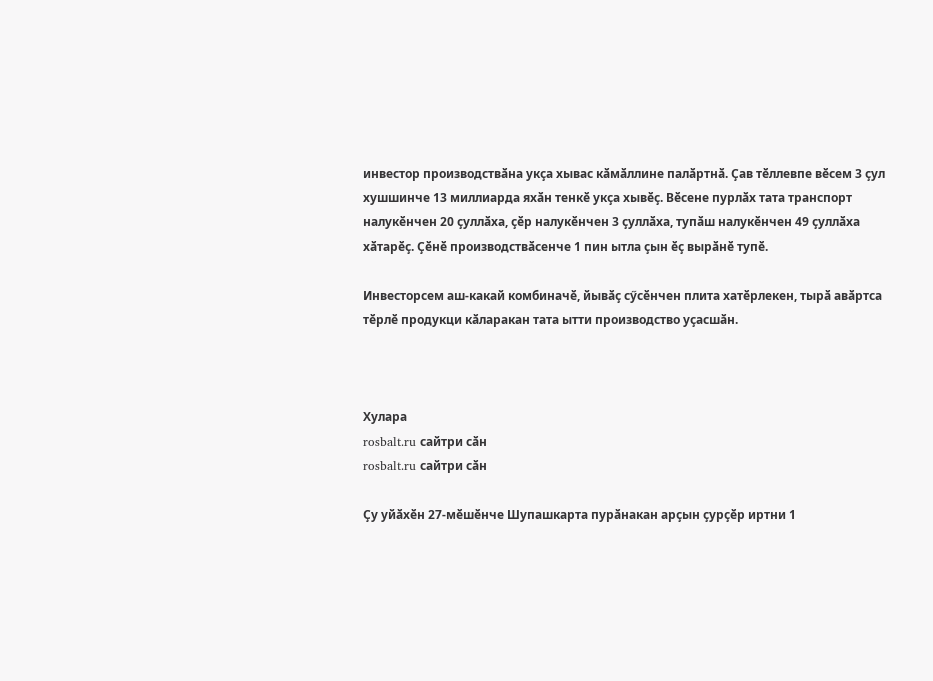инвестор производствӑна укҫа хывас кӑмӑллине палӑртнӑ. Ҫав тӗллевпе вӗсем 3 ҫул хушшинче 13 миллиарда яхӑн тенкӗ укҫа хывӗҫ. Вӗсене пурлӑх тата транспорт налукӗнчен 20 ҫуллӑха, ҫӗр налукӗнчен 3 ҫуллӑха, тупӑш налукӗнчен 49 ҫуллӑха хӑтарӗҫ. Ҫӗнӗ производствӑсенче 1 пин ытла ҫын ӗҫ вырӑнӗ тупӗ.

Инвесторсем аш-какай комбиначӗ, йывӑҫ сӳсӗнчен плита хатӗрлекен, тырӑ авӑртса тӗрлӗ продукци кӑларакан тата ытти производство уҫасшӑн.



Хулара
rosbalt.ru сайтри сӑн
rosbalt.ru сайтри сӑн

Ҫу уйӑхӗн 27-мӗшӗнче Шупашкарта пурӑнакан арҫын ҫурҫӗр иртни 1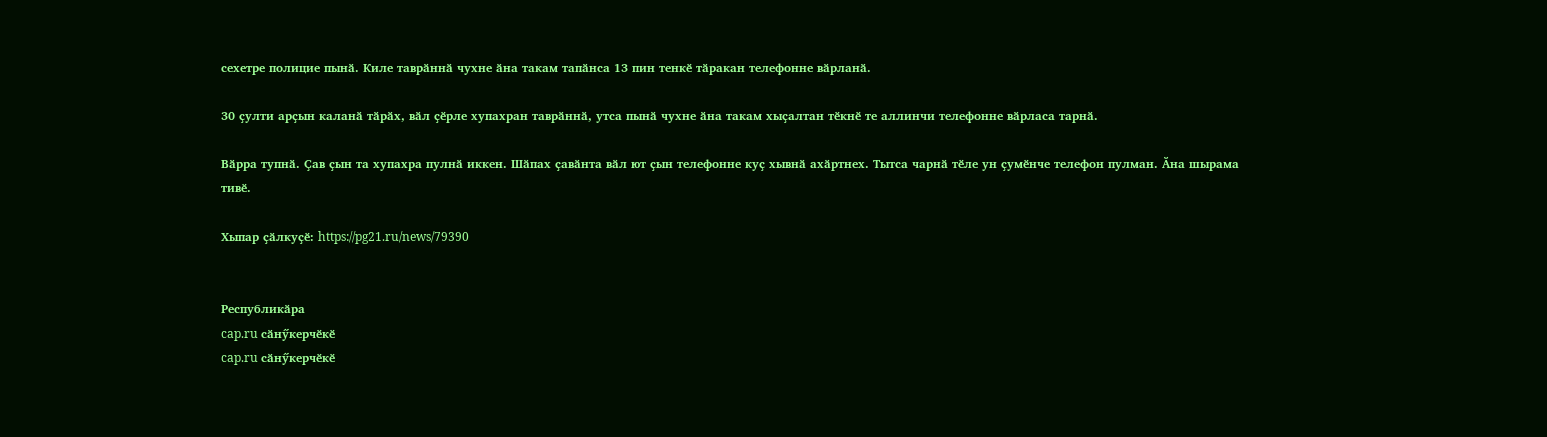сехетре полицие пынӑ. Киле таврӑннӑ чухне ӑна такам тапӑнса 13 пин тенкӗ тӑракан телефонне вӑрланӑ.

30 ҫулти арҫын каланӑ тӑрӑх, вӑл ҫӗрле хупахран таврӑннӑ, утса пынӑ чухне ӑна такам хыҫалтан тӗкнӗ те аллинчи телефонне вӑрласа тарнӑ.

Вӑрра тупнӑ. Ҫав ҫын та хупахра пулнӑ иккен. Шӑпах ҫавӑнта вӑл ют ҫын телефонне куҫ хывнӑ ахӑртнех. Тытса чарнӑ тӗле ун ҫумӗнче телефон пулман. Ӑна шырама тивӗ.

Хыпар ҫӑлкуҫӗ: https://pg21.ru/news/79390


Республикӑра
cap.ru сӑнӳкерчӗкӗ
cap.ru сӑнӳкерчӗкӗ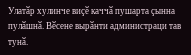Улатӑр хулинче виҫӗ каччӑ пушарта ҫынна пулӑшнӑ. Вӗсене вырӑнти администраци тав тунӑ.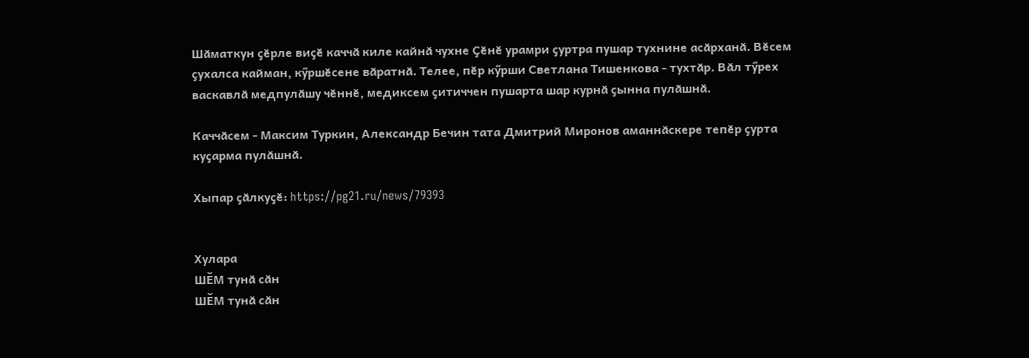Шӑматкун ҫӗрле виҫӗ каччӑ киле кайнӑ чухне Ҫӗнӗ урамри ҫуртра пушар тухнине асӑрханӑ. Вӗсем ҫухалса кайман, кӳршӗсене вӑратнӑ. Телее, пӗр кӳрши Светлана Тишенкова - тухтӑр. Вӑл тӳрех васкавлӑ медпулӑшу чӗннӗ, медиксем ҫитиччен пушарта шар курнӑ ҫынна пулӑшнӑ.

Каччӑсем - Максим Туркин, Александр Бечин тата Дмитрий Миронов аманнӑскере тепӗр ҫурта куҫарма пулӑшнӑ.

Хыпар ҫӑлкуҫӗ: https://pg21.ru/news/79393


Хулара
ШӖМ тунӑ сӑн
ШӖМ тунӑ сӑн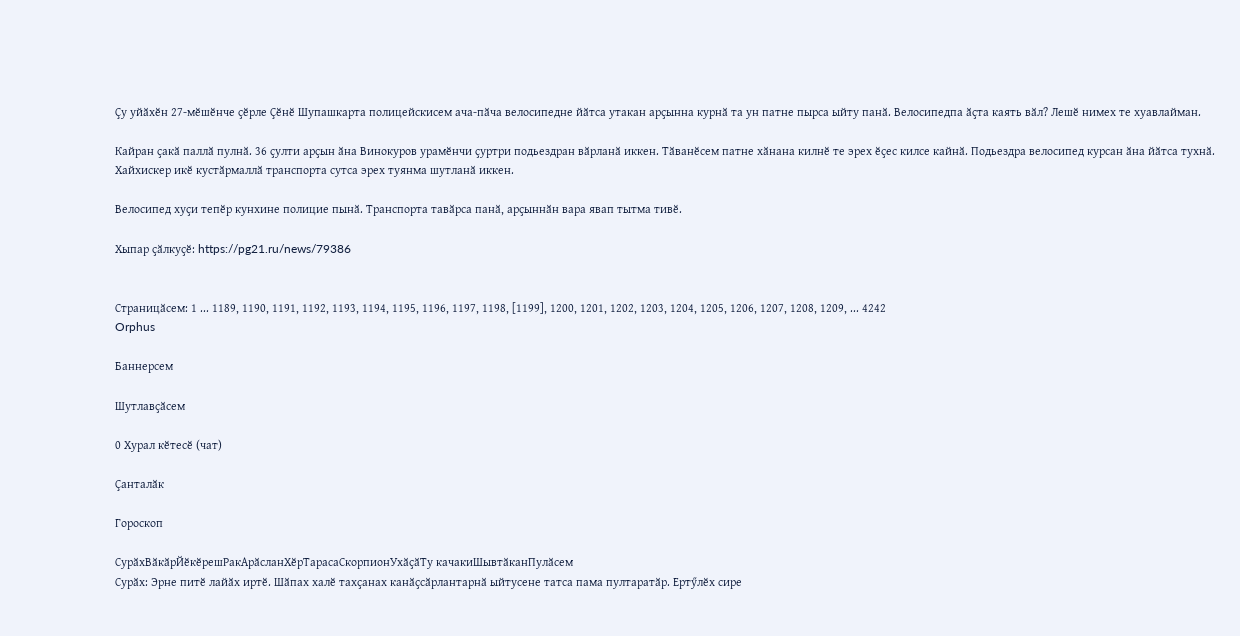Ҫу уйӑхӗн 27-мӗшӗнче ҫӗрле Ҫӗнӗ Шупашкарта полицейскисем ача-пӑча велосипедне йӑтса утакан арҫынна курнӑ та ун патне пырса ыйту панӑ. Велосипедпа ӑҫта каять вӑл? Лешӗ нимех те хуавлайман.

Кайран ҫакӑ паллӑ пулнӑ. 36 ҫулти арҫын ӑна Винокуров урамӗнчи ҫуртри подьездран вӑрланӑ иккен. Тӑванӗсем патне хӑнана килнӗ те эрех ӗҫес килсе кайнӑ. Подьездра велосипед курсан ӑна йӑтса тухнӑ. Хайхискер икӗ кустӑрмаллӑ транспорта сутса эрех туянма шутланӑ иккен.

Велосипед хуҫи тепӗр кунхине полицие пынӑ. Транспорта тавӑрса панӑ, арҫыннӑн вара явап тытма тивӗ.

Хыпар ҫӑлкуҫӗ: https://pg21.ru/news/79386


Страницӑсем: 1 ... 1189, 1190, 1191, 1192, 1193, 1194, 1195, 1196, 1197, 1198, [1199], 1200, 1201, 1202, 1203, 1204, 1205, 1206, 1207, 1208, 1209, ... 4242
Orphus

Баннерсем

Шутлавҫӑсем

0 Хурал кӗтесӗ (чат)

Ҫанталӑк

Гороскоп

СурӑхВӑкӑрЙӗкӗрешРакАрӑсланХӗрТарасаСкорпионУхӑҫӑТу качакиШывтӑканПулӑсем
Сурӑх: Эрне питӗ лайӑх иртӗ. Шӑпах халӗ тахҫанах канӑҫсӑрлантарнӑ ыйтусене татса пама пултаратӑр. Ертӳлӗх сире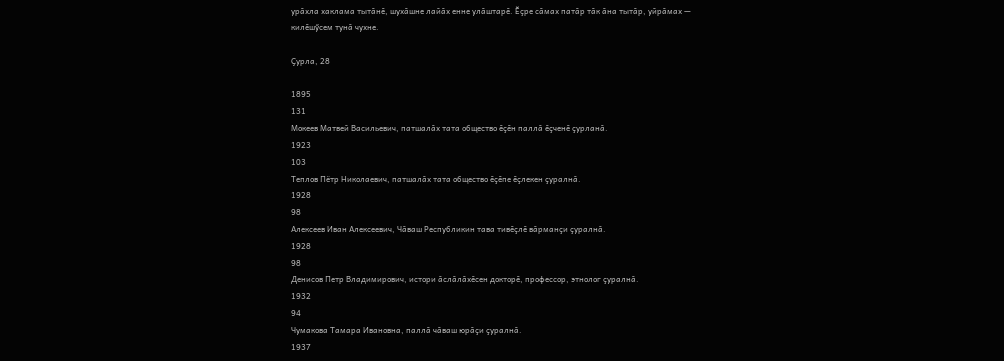урӑхла хаклама тытӑнӗ, шухӑшне лайӑх енне улӑштарӗ. Ӗҫре сӑмах патӑр тӑк ӑна тытӑр, уйрӑмах — килӗшӳсем тунӑ чухне.

Ҫурла, 28

1895
131
Мокеев Матвей Васильевич, патшалӑх тата общество ӗҫӗн паллӑ ӗҫченӗ ҫурланӑ.
1923
103
Теплов Пётр Николаевич, патшалӑх тата общество ӗҫӗпе ӗҫлекен ҫуралнӑ.
1928
98
Алексеев Иван Алексеевич, Чӑваш Республикин тава тивӗҫлӗ вӑрманҫи ҫуралнӑ.
1928
98
Денисов Петр Владимирович, истори ӑслӑлӑхӗсен докторӗ, профессор, этнолог ҫуралнӑ.
1932
94
Чумакова Тамара Ивановна, паллӑ чӑваш юрӑҫи ҫуралнӑ.
1937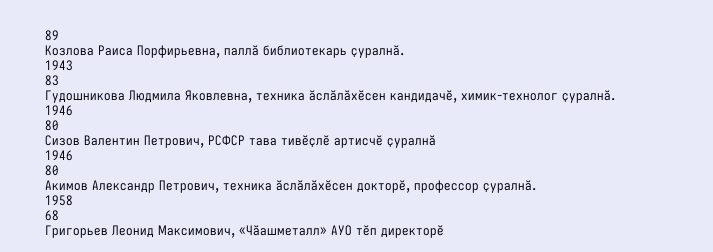89
Козлова Раиса Порфирьевна, паллӑ библиотекарь ҫуралнӑ.
1943
83
Гудошникова Людмила Яковлевна, техника ӑслӑлӑхӗсен кандидачӗ, химик-технолог ҫуралнӑ.
1946
80
Сизов Валентин Петрович, РСФСР тава тивӗҫлӗ артисчӗ ҫуралнӑ
1946
80
Акимов Александр Петрович, техника ӑслӑлӑхӗсен докторӗ, профессор ҫуралнӑ.
1958
68
Григорьев Леонид Максимович, «Чӑашметалл» АУО тӗп директорӗ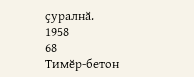ҫуралнӑ.
1958
68
Тимӗр-бетон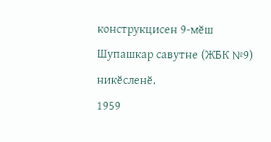конструкцисен 9-мӗш Шупашкар савутне (ЖБК №9) никӗсленӗ.
1959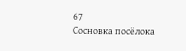67
Сосновка посёлока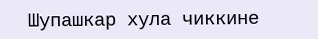Шупашкар хула чиккине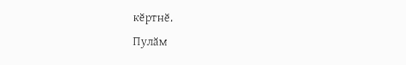кӗртнӗ.
Пулӑм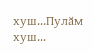хуш...Пулӑм хуш...